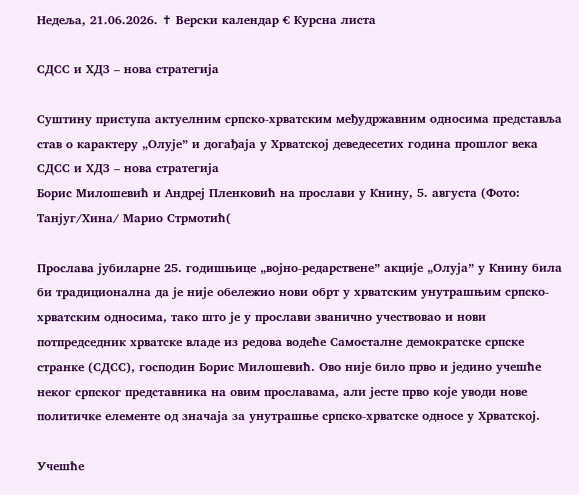Недеља, 21.06.2026. ✝ Верски календар € Курсна листа

СДСС и ХДЗ – нова стратегија

Суштину приступа актуелним српско-хрватским међудржавним односима представља став о карактеру „Олује” и догађаја у Хрватској деведесетих година прошлог века
СДСС и ХДЗ – нова стратегија
Борис Милошевић и Андреј Пленковић на прослави у Книну, 5. августа (Фото: Танјуг/Хина/ Марио Стрмотић(

Прослава јубиларне 25. годишњице „војно-редарствене” акције „Олуја” у Книну била би традиционална да је није обележио нови обрт у хрватским унутрашњим српско-хрватским односима, тако што је у прослави званично учествовао и нови потпредседник хрватске владе из редова водеће Самосталне демократске српске странке (СДСС), господин Борис Милошевић. Ово није било прво и једино учешће неког српског представника на овим прославама, али јесте прво које уводи нове политичке елементе од значаја за унутрашње српско-хрватске односе у Хрватској.

Учешће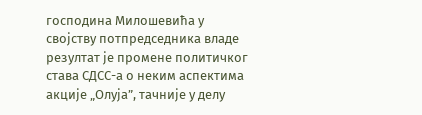господина Милошевића у својству потпредседника владе резултат је промене политичког става СДСС-а о неким аспектима акције „Олуја”, тачније у делу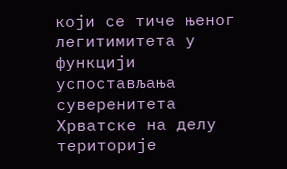који се тиче њеног легитимитета у функцији успостављања суверенитета Хрватске на делу територије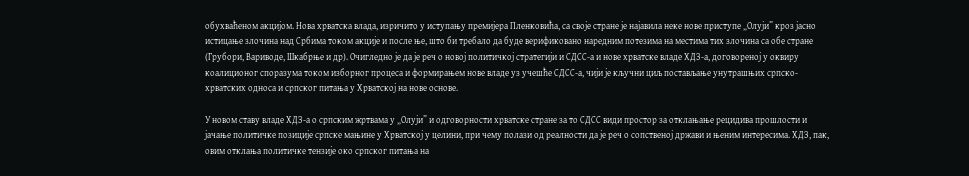обухваћеном акцијом. Нова хрватска влада, изричито у иступању премијера Пленковића, са своје стране је најавила неке нове приступе „Олуји” кроз јасно истицање злочина над Србима током акције и после ње, што би требало да буде верификовано наредним потезима на местима тих злочина са обе стране (Грубори, Вариводе, Шкабрње и др). Очигледно је да је реч о новој политичкој стратегији и СДСС-а и нове хрватске владе ХДЗ-а, договореној у оквиру коалиционог споразума током изборног процеса и формирањем нове владе уз учешће СДСС-а, чији је кључни циљ постављање унутрашњих српско-хрватских односа и српског питања у Хрватској на нове основе.

У новом ставу владе ХДЗ-а о српским жртвама у „Олуји” и одговорности хрватске стране за то СДСС види простор за отклањање рецидива прошлости и јачање политичке позиције српске мањине у Хрватској у целини, при чему полази од реалности да је реч о сопственој држави и њеним интересима. ХДЗ, пак, овим отклања политичке тензије око српског питања на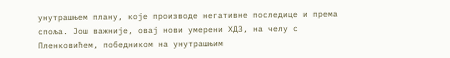унутрашњем плану, које производе негативне последице и према споља. Још важније, овај нови умерени ХДЗ, на челу с Пленковићем, победником на унутрашњим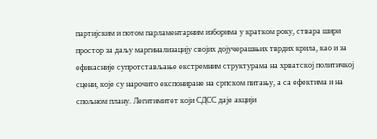партијским и потом парламентарним изборима у кратком року, ствара шири простор за даљу маргинализацију својих дојучерашњих тврдих крила, као и за ефикасније супротстављање екстремним структурама на хрватској политичкој сцени, које су нарочито експониране на српском питању, а са ефектима и на спољном плану. Легитимитет који СДСС даје акцији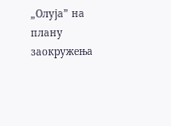„Олуја” на плану заокружења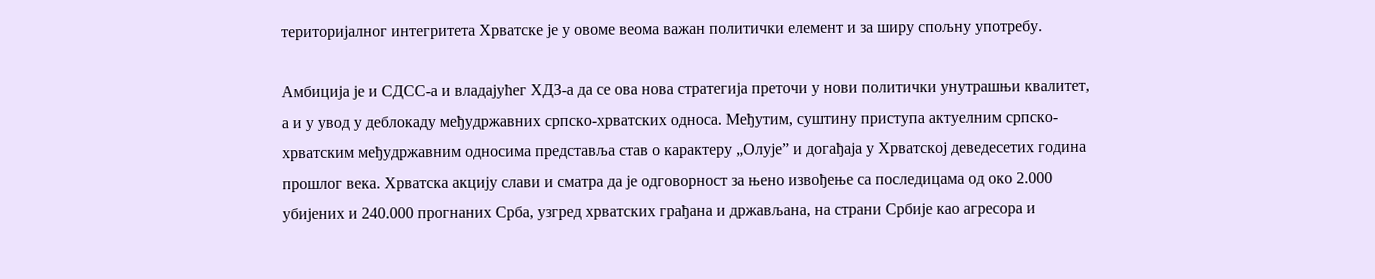територијалног интегритета Хрватске је у овоме веома важан политички елемент и за ширу спољну употребу.

Амбиција је и СДСС-а и владајућег ХДЗ-а да се ова нова стратегија преточи у нови политички унутрашњи квалитет, а и у увод у деблокаду међудржавних српско-хрватских односа. Међутим, суштину приступа актуелним српско-хрватским међудржавним односима представља став о карактеру „Олује” и догађаја у Хрватској деведесетих година прошлог века. Хрватска акцију слави и сматра да је одговорност за њено извођење са последицама од око 2.000 убијених и 240.000 прогнаних Срба, узгред хрватских грађана и држављана, на страни Србије као агресора и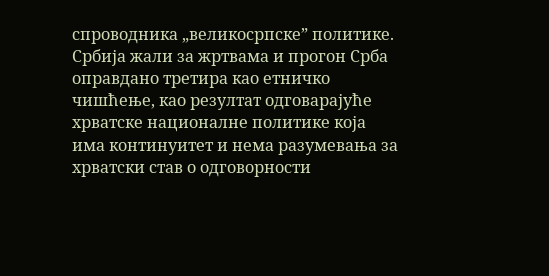спроводника „великосрпске” политике. Србија жали за жртвама и прогон Срба оправдано третира као етничко чишћење, као резултат одговарајуће хрватске националне политике која има континуитет и нема разумевања за хрватски став о одговорности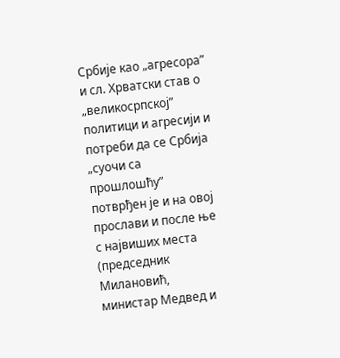Србије као „агресора” и сл. Хрватски став о „великосрпској” политици и агресији и потреби да се Србија „суочи са прошлошћу” потврђен је и на овој прослави и после ње с највиших места (председник Милановић, министар Медвед и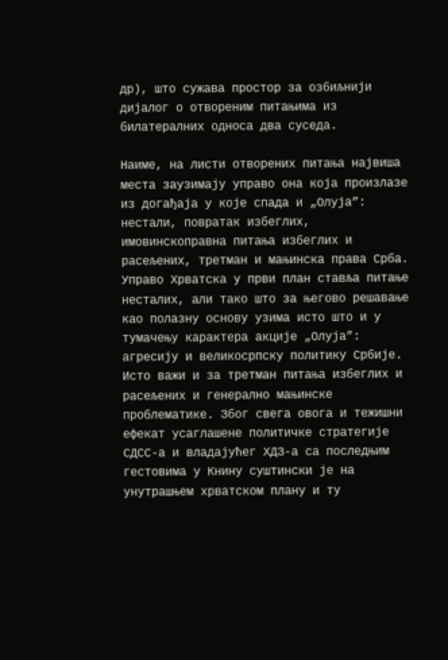др), што сужава простор за озбиљнији дијалог о отвореним питањима из билатералних односа два суседа.

Наиме, на листи отворених питања највиша места заузимају управо она која произлазе из догађаја у које спада и „Олуја”: нестали, повратак избеглих, имовинскоправна питања избеглих и расељених, третман и мањинска права Срба. Управо Хрватска у први план ставља питање несталих, али тако што за његово решавање као полазну основу узима исто што и у тумачењу карактера акције „Олуја”: агресију и великосрпску политику Србије. Исто важи и за третман питања избеглих и расељених и генерално мањинске проблематике. Због свега овога и тежишни ефекат усаглашене политичке стратегије СДСС-а и владајућег ХДЗ-а са последњим гестовима у Книну суштински је на унутрашњем хрватском плану и ту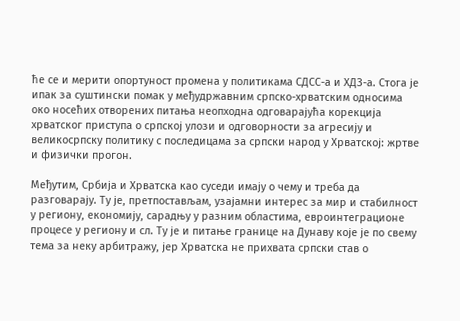ће се и мерити опортуност промена у политикама СДСС-а и ХДЗ-а. Стога је ипак за суштински помак у међудржавним српско-хрватским односима око носећих отворених питања неопходна одговарајућа корекција хрватског приступа о српској улози и одговорности за агресију и великосрпску политику с последицама за српски народ у Хрватској: жртве и физички прогон.

Међутим, Србија и Хрватска као суседи имају о чему и треба да разговарају. Ту је, претпостављам, узајамни интерес за мир и стабилност у региону, економију, сарадњу у разним областима, евроинтеграционе процесе у региону и сл. Ту је и питање границе на Дунаву које је по свему тема за неку арбитражу, јер Хрватска не прихвата српски став о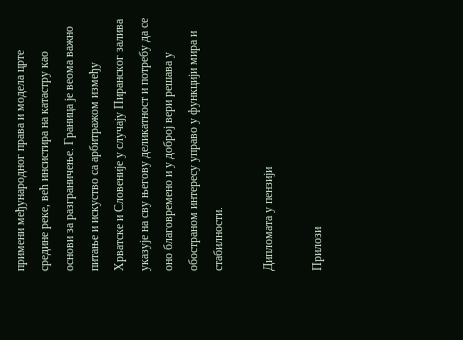примени међународног права и модела црте средине реке, већ инсистира на катастру као основи за разграничење. Граница је веома важно питање и искуство са арбитражом између Хрватске и Словеније у случају Пиранског залива указује на сву његову деликатност и потребу да се оно благовремено и у доброј вери решава у обостраном интересу управо у функцији мира и стабилности.

Дипломата у пензији

Прилози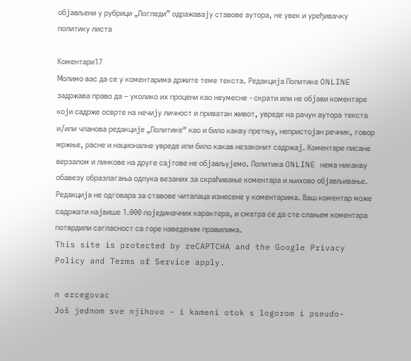објављени у рубрици „Погледи” одражавају ставове аутора, не увек и уређивачку политику листa

Коментари17
Молимо вас да се у коментарима држите теме текста. Редакција Политике ONLINE задржава право да – уколико их процени као неумесне - скрати или не објави коментаре који садрже осврте на нечију личност и приватан живот, увреде на рачун аутора текста и/или чланова редакције „Политике“ као и било какву претњу, непристојан речник, говор мржње, расне и националне увреде или било какав незаконит садржај. Коментаре писане верзалом и линкове на друге сајтове не објављујемо. Политика ONLINE нема никакву обавезу образлагања одлука везаних за скраћивање коментара и њихово објављивање. Редакција не одговара за ставове читалаца изнесене у коментарима. Ваш коментар може садржати највише 1.000 појединачних карактера, и сматра се да сте слањем коментара потврдили сагласност са горе наведеним правилима.
This site is protected by reCAPTCHA and the Google Privacy Policy and Terms of Service apply.

n ercegovac
Još jednom sve njihovo - i kameni otok s logorom i pseudo-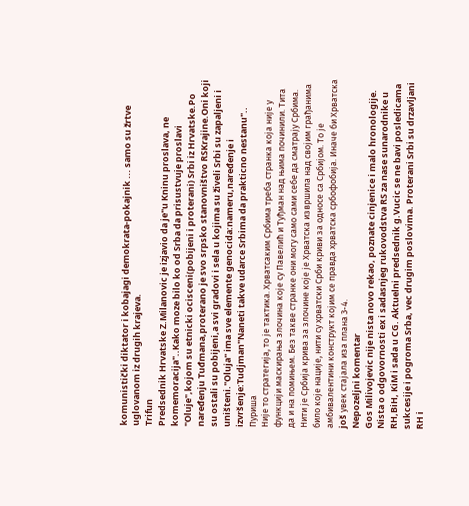komunistički diktator i kobajagi demokrata-pokajnik ... samo su žrtve uglovanom iz drugih krajeva.
Trifun
Predsednik Hrvatske Z.Milanovic je izjavio da je"u Kninu proslava, ne komemoracija"..Kako moze bilo ko od Srba da prisustvuje proslavi "Oluje",kojom su etnicki ocisceni(pobijeni i proterani) Srbi iz Hrvatske.Po naređenju Tuđmana,proterano je svo srpsko stanovništvo RSKrajine.Oni koji su ostali su pobijeni,a svi gradovi i sela u kojima su živeli Srbi su zapaljeni i uništeni."Oluja" ima sve elemente genocida:nameru,naređenje i izvršenje:Tudjman"Naneti takve udarce Srbima da prakticno nestanu"..
Пуриша
Није то стратегија, то је тактика. Хрватсаким Србима треба странка која није у функцији маскирања злочина које су Павелић и Туђман над њима починили. Тита да и на помињем. Без такве странке они могу само сами себе да сматрају Србима. Нити је Србија крива за злочине које је Хрватска извршила над својим грађанима било које нације, нити су хрватски Срби криви за односе са Србијом. То је амбивалентини конструкт којим се правда хрватска србофобија. Иначе би Хрватска još увeк стајала иза плана 3-4.
Nepozeljni komentar
Gos Milivojevic nije nista novo rekao, poznate cinjenice i malo hronologije. Nista o odgovornosti ex i sadasnjeg rukovodstva RS za nase sunarodnike u RH,BiH, KiM i sada u CG. Aktuelni predsednik g.Vucic se ne bavi posledicama sukcesije i pogroma Srba, vec drugim poslovima. Proterani Srbi su drzavljani RH i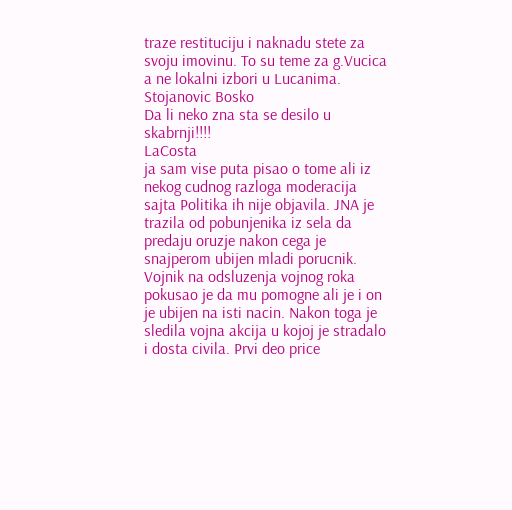traze restituciju i naknadu stete za svoju imovinu. To su teme za g.Vucica a ne lokalni izbori u Lucanima.
Stojanovic Bosko
Da li neko zna sta se desilo u skabrnji!!!!
LaCosta
ja sam vise puta pisao o tome ali iz nekog cudnog razloga moderacija sajta Politika ih nije objavila. JNA je trazila od pobunjenika iz sela da predaju oruzje nakon cega je snajperom ubijen mladi porucnik. Vojnik na odsluzenja vojnog roka pokusao je da mu pomogne ali je i on je ubijen na isti nacin. Nakon toga je sledila vojna akcija u kojoj je stradalo i dosta civila. Prvi deo price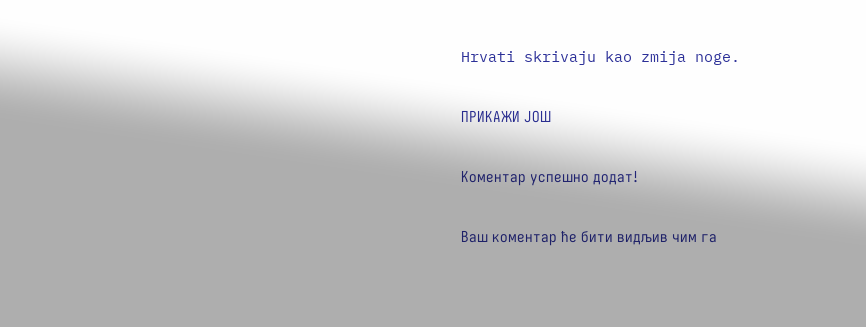Hrvati skrivaju kao zmija noge.

ПРИКАЖИ ЈОШ

Комeнтар успeшно додат!

Ваш комeнтар ћe бити видљив чим га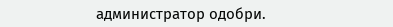администратор одобри.